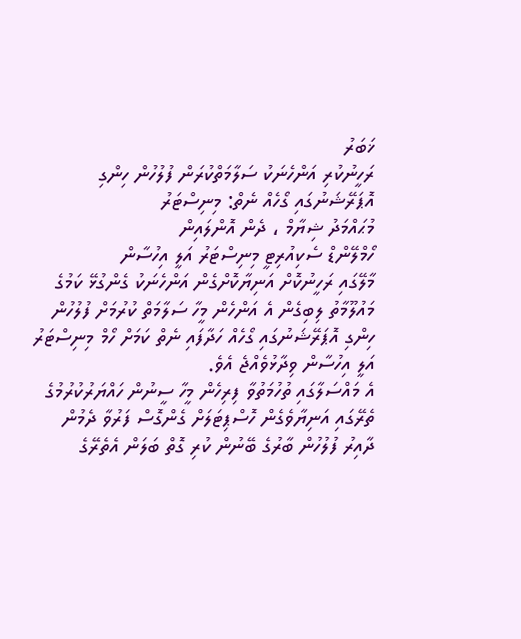ޚަބަރު
ރަހީނުކުރި އަންހެނަކު ސަލާމަތްކުރަން ފުލުހުން ހިންގި އޮޕަރޭޝަނުގައި ގޯހެއް ނެތް: މިނިސްޓަރު
މުޙައްމަދު ޝިޔާމް ، ދެން އޮންލައިން
ހޯމްލޭންޑް ސެކިއުރިޓީ މިނިސްޓަރު އަލީ އިހުސާން
މާލޭގައި ރަހީނުކޮށް އަނިޔާކޮށްގެން އަންހެނަކު ގެންގުޅޭ ކަމުގެ މައުލޫމާތު ލިބިގެން އެ އަންހެން މީހާ ސަލާމަތް ކުރުމަށް ފުލުހުން ހިންގި އޮޕަރޭޝަނުގައި ގޯހެއް ހަދާފައި ނެތް ކަމަށް ހޯމް މިނިސްޓަރު އަލީ އިހުސާން ވިދާޅުވެއްޖެ އެވެ.
އެ މައްސަލާގައި ތުހުމަތުވާ ފިރިހެން މީހާ ސީނުން ހައްޔަރުކުރުމުގެ ތެރޭގައި އަނިޔާވެގެން ހޮސްޕިޓަލަށް ގެންގޮސް ފަރުވާ ދެމުން ދާއިރު ފުލުހުން ބާރުގެ ބޭނުން ކުރި ގޮތް ބަލަން އެތެރޭގެ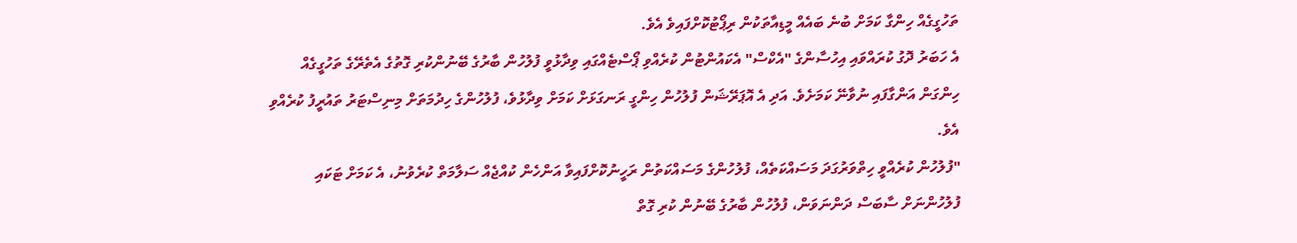ތަހުގީގެއް ހިންގާ ކަމަށް ބުނެ ބައެއް މީޑިއާތަކުން ރިޕޯޓުކޮށްފައިވެ އެވެ.
އެ ހަބަރު ދޮގު ކުރައްވައި އިހުސާންގެ "އެކްސް" އެކައުންޓުން ކުރެއްވި ޕޯސްޓެއްގައި ވިދާޅުވީ ފުލުހުން ބާރުގެ ބޭނުންކުރި ގޮތުގެ އެތެރޭގެ ތަހުގީގެއް ހިންގަން އަންގާފައި ނުވާނޭ ކަމަށެވެ. އަދި އެ އޮޕަރޭޝަން ފުލުހުން ހިންގީ ރަނގަޅަށް ކަމަށް ވިދާޅުވެ، ފުލުހުންގެ ހިދުމަތަށް މިނިސްޓަރު ތައުރީފު ކުރެއްވި އެވެ.
"ފުލުހުން ކުރެއްވީ ހިތްވަރުގަދަ މަސައްކަތެއް، ފުލުހުންގެ މަސައްކަތުން ރަހީނުކޮށްފައިވާ އަންހެން ކުއްޖެއް ސަލާމަތް ކުރެވުނު، އެ ކަމަށް ޓަކައި ފުލުހުންނަށް ސާބަސް ދަންނަވަން، ފުލުހުން ބާރުގެ ބޭނުން ކުރި ގޮތް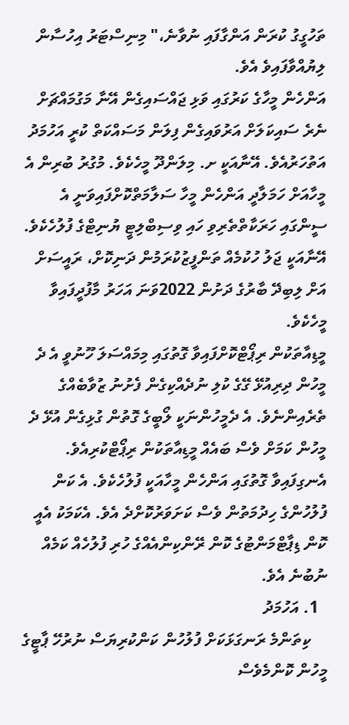ތަހުގީގު ކުރަން އަންގާފައި ނުވާނެ،" މިނިސްޓަރު އިހުސާން ލިޔުއްވާފައިވެ އެވެ.
އަންހެން މީހާގެ ކަރުގައި ވަޅި ޖައްސައިގެން އޭނާ މަގުމައްޗަށް ނެރެ ސައިކަލަށް އަރުވައިގެން ފިލަން މަސައްކަތް ކުރީ އަހުމަދު އަތުހަރުއެވެ. އޭނާއަކީ ށ. މިލަންދޫ މީހެކެވެ. މުގުރު ބުރިން އެ މީހާއަށް ހަމަލާދީ އަންހެން މީހާ ސަލާމަތްކޮށްފައިވަނީ އެ ސީންގައި ހަރަކާތްތެރިވި ހައި ވިސިބްލިޓީ ޔުނިޓްގެ ފުލުހެކެވެ.
އޭނާއަކީ ޖަލު ހުކުމެއް ތަންފީޒުކުރަމުން ދަނިކޮށް، ރައީސަށް އަށް ލިބިދޭ ބާރުގެ ދަށުން 2022ވަނަ އަހަރު މާފުދީފައިވާ މީހެކެވެ.
މީޑިއާތަކުން ރިޕޯޓްކޮށްފައިވާ ގޮތުގައި މިމައްސަލަ ހޫނުވީ އެ ދެ މީހުން ދިރިއުޅޭ ގޭގެ ކުލި ނުދެއްކިގެން ފެށުނު ޒުވާބެއްގެ ތެރެއިންނެވެ. އެ ދެމީހުންނަކީ ލޯބީގެ ގޮތުން ގުޅިގެން އުޅޭ ދެ މީހުން ކަމަށް ވެސް ބައެއް މީޑިއާތަކުން ރިޕޯޓްކުރިއެވެ.
އެނގިފައިވާ ގޮތުގައި އަންހެން މީހާއަކީ ފުލުހެކެވެ. އެ ކަން ފުލުހުންގެ ހިދުމަތުން ވެސް ކަށަވަރުކޮށްދެ އެވެ. އެކަމަކު އެއީ ކޮން ޑިޕާޓްމަންޓުގެ ކޮން ރޭންކިންއެއްގެ ހުރި ފުލުހެއް ކަމެއް ނުބުނެ އެވެ.
  1. އަހުމަދު
    ކިތަންމެ ރަނގަޅަކަށް ފުލުހުން ކަންކުރިޔަސް ނުރުހޭ ޕާޓީގެ މީހުން ކޮންމެވެސް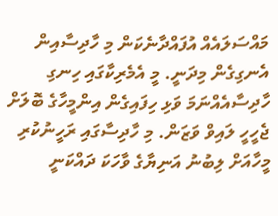މައްސަލައެއް އުފައްދާނެކަން މި ހާދިސާއިން އެނގިގެން މިދަނީ. މީ އެމެރިކާގައި ހިނގި ހާދިސާއެއްނަމަ ވަޅި ހިފައިގެން އިންމީހާގެ ބޮލަށް ޖެހީހީ ލައިވް ވަޒަން. މި ހާދިސާގައި ރަހީނުކުރި މީހާއަށް ލިބުނު އަނިޔާގެ ވާހަކަ ދައްކަނީ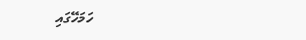ހަމަހޭގައި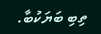ތިބި ބަޔަކުބާ.